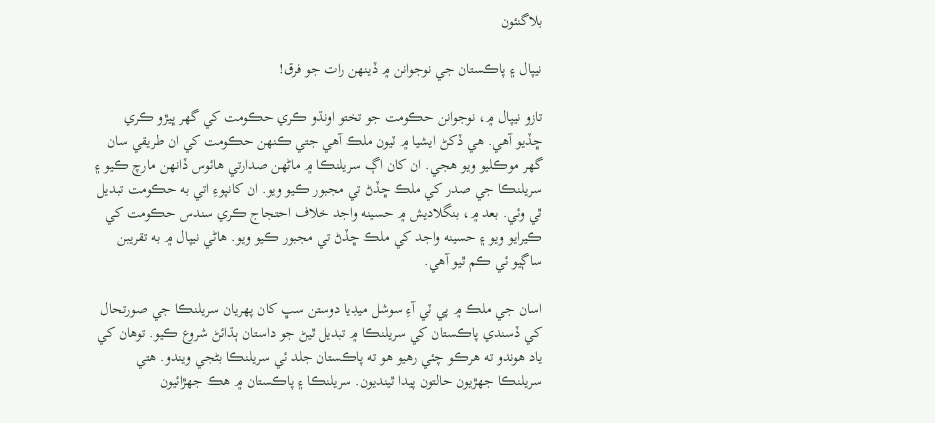بلاگنئون

نيپال ۽ پاڪستان جي نوجوانن ۾ ڏينهن رات جو فرق!

تازو نيپال ۾، نوجوانن حڪومت جو تختو اونڌو ڪري حڪومت کي گهر ڀيڙو ڪري ڇڏيو آهي. هي ڏکڻ ايشيا ۾ ٽيون ملڪ آهي جتي ڪنهن حڪومت کي ان طريقي سان گهر موڪليو ويو هجي. ان کان اڳ سريلنڪا ۾ ماڻهن صدارتي هائوس ڏانهن مارچ ڪيو ۽ سريلنڪا جي صدر کي ملڪ ڇڏڻ تي مجبور ڪيو ويو. ان کانپوءِ اتي به حڪومت تبديل ٿي وئي. بعد ۾، بنگلاديش ۾ حسينه واجد خلاف احتجاج ڪري سندس حڪومت کي ڪيرايو ويو ۽ حسينه واجد کي ملڪ ڇڏڻ تي مجبور ڪيو ويو. هاڻي نيپال ۾ به تقريبن ساڳيو ئي ڪم ٿيو آهي.

اسان جي ملڪ ۾ پي ٽي آءِ سوشل ميڊيا دوستن سڀ کان پهريان سريلنڪا جي صورتحال کي ڏسندي پاڪستان کي سريلنڪا ۾ تبديل ٿيڻ جو داستان ٻڌائڻ شروع ڪيو. توهان کي ياد هوندو ته هرڪو چئي رهيو هو ته پاڪستان جلد ئي سريلنڪا بڻجي ويندو. هتي سريلنڪا جهڙيون حالتون پيدا ٿينديون. سريلنڪا ۽ پاڪستان ۾ هڪ جهڙائيون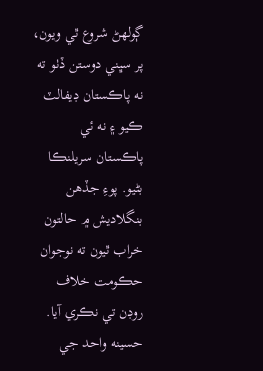ڳولهڻ شروع ٿي ويون، پر سڀني دوستن ڏٺو ته نه پاڪستان ڊيفالٽ ڪيو ۽ نه ئي پاڪستان سريلنڪا بڻيو. پوءِ جڏهن بنگلاديش ۾ حالتون خراب ٿيون ته نوجوان حڪومت خلاف روڊن تي نڪري آيا. حسينه واحد جي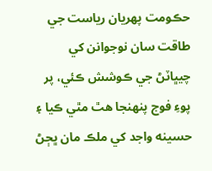حڪومت پهريان رياست جي طاقت سان نوجوانن کي چيڀاٽڻ جي ڪوشش ڪئي، پر پوءِ فوج پنهنجا هٿ مٿي ڪيا ۽ حسينه واجد کي ملڪ مان ڀڄڻ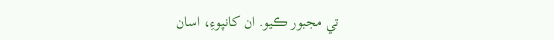تي مجبور ڪيو. ان کانپوءِ، اسان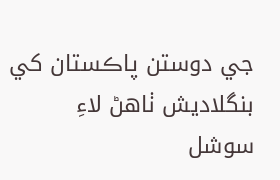جي دوستن پاڪستان کي بنگلاديش ٺاهڻ لاءِ سوشل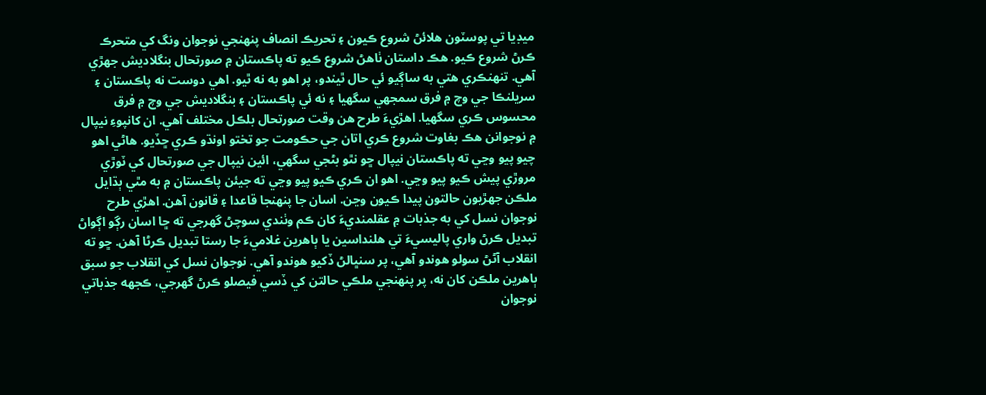ميڊيا تي پوسٽون هلائڻ شروع ڪيون ۽ تحريڪ انصاف پنهنجي نوجوان ونگ کي متحرڪ ڪرڻ شروع ڪيو. هڪ داستان ٺاهڻ شروع ڪيو ته پاڪستان ۾ صورتحال بنگلاديش جهڙي آهي. تنهنڪري هتي به ساڳيو ئي حال ٿيندو، پر اهو به نه ٿيو. اهي دوست نه پاڪستان ۽ سريلنڪا جي وچ ۾ فرق سمجهي سگهيا ۽ نه ئي پاڪستان ۽ بنگلاديش جي وچ ۾ فرق محسوس ڪري سگهيا. اهڙيءَ طرح هن وقت صورتحال بلڪل مختلف آهي. ان کانپوءِ نيپال ۾ نوجوانن هڪ بغاوت شروع ڪري اتان جي حڪومت جو تختو اونڌو ڪري ڇڏيو. هاڻي اهو چيو پيو وڃي ته پاڪستان نيپال ڇو نٿو بڻجي سگهي، ائين نيپال جي صورتحال کي ٽوڙي مروڙي پيش ڪيو پيو وڃي. اهو ان ڪري ڪيو پيو وڃي ته جيئن پاڪستان ۾ به مٿي ٻڌايل ملڪن جهڙيون حالتون پيدا ڪيون وڃن. اسان جا پنهنجا قاعدا ۽ قانون آهن. اهڙي طرح نوجوان نسل کي به جذبات ۾ عقلمنديءَ کان ڪم وٺندي سوچڻ گهرجي ته ڇا اسان رڳو اڳواڻ تبديل ڪرڻ واري پاليسيءَ تي هلنداسين يا ٻاهرين غلاميءَ جا رستا تبديل ڪرڻا آهن. ڇو ته انقلاب آڻڻ سولو هوندو آهي، پر سنڀالڻ ڏکيو هوندو آهي. نوجوان نسل کي انقلاب جو سبق ٻاهرين ملڪن کان نه، پر پنهنجي ملڪي حالتن کي ڏسي فيصلو ڪرڻ گهرجي، ڪجهه جذباتي نوجوان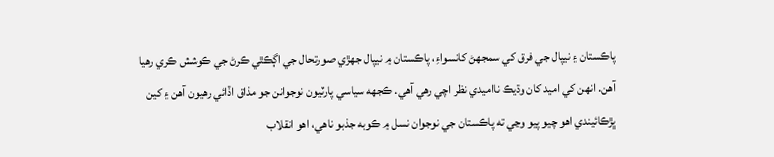پاڪستان ۽ نيپال جي فرق کي سمجهڻ کانسواءِ، پاڪستان ۾ نيپال جهڙي صورتحال جي اڳڪٿي ڪرڻ جي ڪوشش ڪري رهيا آهن. انهن کي اميد کان وڌيڪ نااميدي نظر اچي رهي آهي. ڪجهه سياسي پارٽيون نوجوانن جو مذاق اڏائي رهيون آهن ۽ کين ڀڙڪائيندي اهو چيو پيو وڃي ته پاڪستان جي نوجوان نسل ۾ ڪوبه جذبو ناهي، اهو انقلاب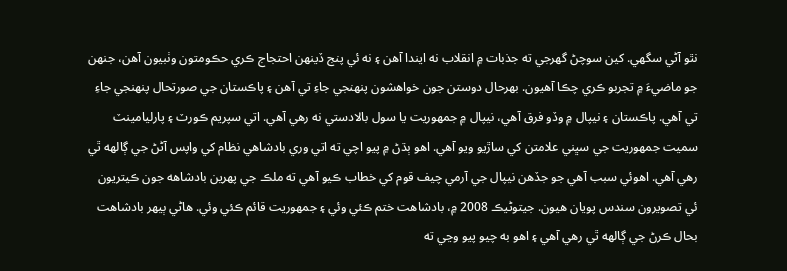نٿو آڻي سگهي. کين سوچڻ گهرجي ته جذبات ۾ انقلاب نه ايندا آهن ۽ نه ئي پنج ڏينهن احتجاج ڪري حڪومتون وٺبيون آهن، جنهن جو ماضيءَ ۾ تجربو ڪري چڪا آهيون. بهرحال دوستن جون خواهشون پنهنجي جاءِ تي آهن ۽ پاڪستان جي صورتحال پنهنجي جاءِ تي آهي. پاڪستان ۽ نيپال ۾ وڏو فرق آهي، نيپال ۾ جمهوريت يا سول بالادستي نه رهي آهي. اتي سپريم ڪورٽ ۽ پارليامينٽ سميت جمهوريت جي سڀني علامتن کي ساڙيو ويو آهي. اهو ٻڌڻ ۾ پيو اچي ته اتي وري بادشاهي نظام کي واپس آڻڻ جي ڳالهه ٿي رهي آهي. اهوئي سبب آهي جو جڏهن نيپال جي آرمي چيف قوم کي خطاب ڪيو آهي ته ملڪ جي پهرين بادشاهه جون ڪيتريون ئي تصويرون سندس پويان هيون. جيتوڻيڪ 2008 ۾، بادشاهت ختم ڪئي وئي ۽ جمهوريت قائم ڪئي وئي. هاڻي ٻيهر بادشاهت بحال ڪرڻ جي ڳالهه ٿي رهي آهي ۽ اهو به چيو پيو وڃي ته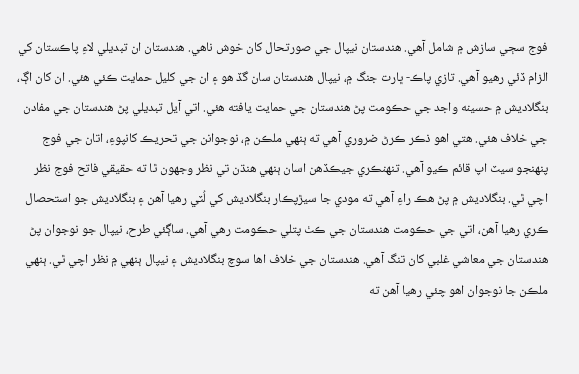فوج سڄي سازش ۾ شامل آهي. هندستان نيپال جي صورتحال کان خوش ناهي. هندستان ان تبديلي لاءِ پاڪستان کي الزام ڏئي رهيو آهي. تازي پاڪ- ڀارت جنگ ۾، نيپال هندستان سان گڏ هو ۽ ان جي کليل حمايت ڪئي هئي. ان کان اڳ، بنگلاديش ۾ حسينه واجد جي حڪومت پڻ هندستان جي حمايت يافته هئي. اتي آيل تبديلي پڻ هندستان جي مفادن جي خلاف هئي. هتي اهو ذڪر ڪرڻ ضروري آهي ته ٻنهي ملڪن ۾، نوجوانن جي تحريڪ کانپوءِ، اتان جي فوج پنهنجو سيٽ اپ قائم ڪيو آهي. تنهنڪري جيڪڏهن اسان ٻنهي هنڌن تي نظر وجهون ٿا ته حقيقي فاتح فوج نظر اچي ٿي. بنگلاديش ۾ پڻ هڪ راءِ آهي ته مودي جا سيڙپڪار بنگلاديش کي لُٽي رهيا آهن ۽ بنگلاديش جو استحصال ڪري رهيا آهن، اتي جي حڪومت هندستان جي ڪٺ پتلي حڪومت رهي آهي. ساڳئي طرح، نيپال جو نوجوان پڻ هندستان جي معاشي غلبي کان تنگ آهي. هندستان جي خلاف اها سوچ بنگلاديش ۽ نيپال ٻنهي ۾ نظر اچي ٿي. ٻنهي ملڪن جا نوجوان اهو چئي رهيا آهن ته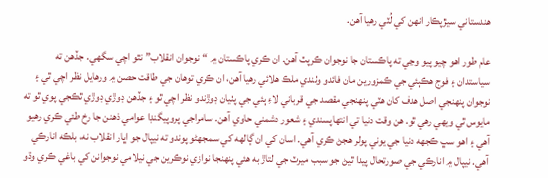هندستاني سيڙپڪار انهن کي لُٽي رهيا آهن.

عام طور اهو چيو پيو وڃي ته پاڪستان جا نوجوان ڪرپٽ آهن. ان ڪري پاڪستان ۾ “نوجوان انقلاب” نٿو اچي سگهي. جڏهن ته سياستدان ۽ فوج هڪٻئي جي ڪمزورين مان فائدو وٺندي ملڪ هلائي رهيا آهن، ان ڪري توهان جي طاقت حصن ۾ ورهايل نظر اچي ٿي ۽ نوجوان پنهنجي اصل هدف کان هٽي پنهنجي مقصد جي قرباني لاءِ ٻئي جي پٺيان ڊوڙندو نظر اچي ٿو ۽ جڏهن ڊوڙي ڊوڙي ٿڪجي پوي ٿو ته مايوس ٿي ويهي رهي ٿو. هن وقت دنيا تي انتهاپسندي ۽ شعور دشمني حاوي آهن. سامراجي پروپيگنڊا عوامي ذهنن جا رخ طئي ڪري رهيو آهي ۽ اهو سڀ ڪجهه دنيا جي يوني پولر هجڻ ڪري آهي. اسان کي ان ڳالهه کي سمجهڻو پوندو ته نيپال جو اڀار انقلاب نه، بلڪه انارڪي آهي. نيپال ۾ انارڪي جي صورتحال پيدا ٿيڻ جو سبب ميرٽ جي لتاڙ به ھئي پنھنجا نوازي نوڪرين جي نيلامي نوجوانن کي باغي ڪري وڌو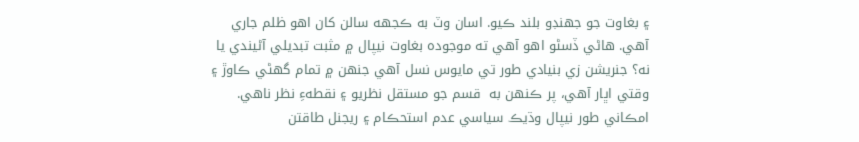۽ بغاوت جو جهنڊو بلند ڪيو. اسان وٽ به ڪجهه سالن کان اهو ظلم جاري آهي. هاڻي ڏسڻو اهو آهي ته موجوده بغاوت نيپال ۾ مثبت تبديلي آڻيندي يا نه؟ جنريشن زي بنيادي طور تي مايوس نسل آھي جنھن ۾ تمام گھڻي ڪاوڙ ۽ وقتي اڀار آھي، پر ڪنھن به  قسم جو مستقل نظريو ۽ نقطهءِ نظر ناھي. امڪاني طور نيپال وڌيڪ سياسي عدم استحڪام ۽ ريجنل طاقتن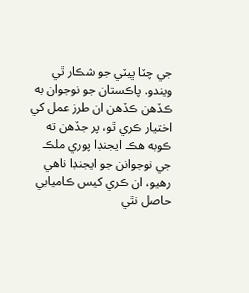جي چٽا ڀيٽي جو شڪار ٿي ويندو. پاڪستان جو نوجوان به ڪڏهن ڪڏهن ان طرز عمل کي اختيار ڪري ٿو، پر جڏهن ته ڪوبه هڪ ايجنڊا پوري ملڪ جي نوجوانن جو ايجنڊا ناهي رهيو، ان ڪري کيس ڪاميابي حاصل نٿي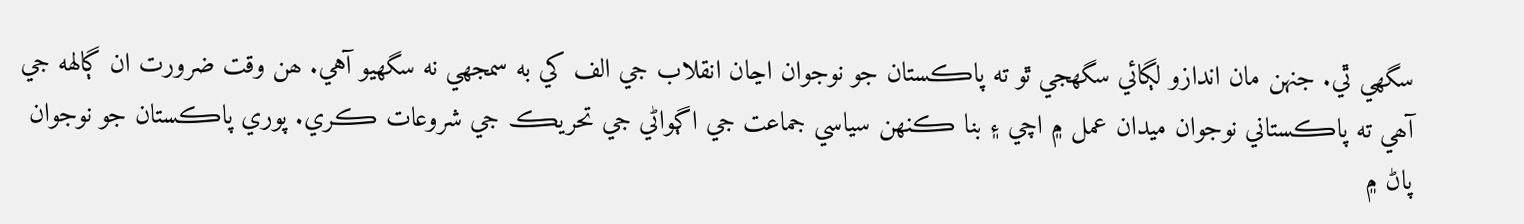سگهي ٿي. جنهن مان اندازو لڳائي سگهجي ٿو ته پاڪستان جو نوجوان اڃان انقلاب جي الف کي به سمجهي نه سگهيو آهي. ھن وقت ضرورت ان ڳالهه جي آھي ته پاڪستاني نوجوان ميدان عمل ۾ اچي ۽ بنا ڪنھن سياسي جماعت جي اڳواڻي جي تحريڪ جي شروعات ڪري. پوري پاڪستان جو نوجوان پاڻ ۾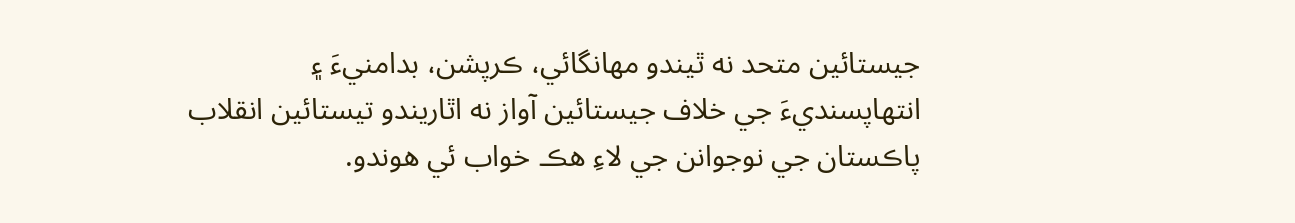جيستائين متحد نه ٿيندو مهانگائي، ڪرپشن، بدامنيءَ ۽ انتهاپسنديءَ جي خلاف جيستائين آواز نه اٿاريندو تيستائين انقلاب پاڪستان جي نوجوانن جي لاءِ هڪ خواب ئي هوندو.